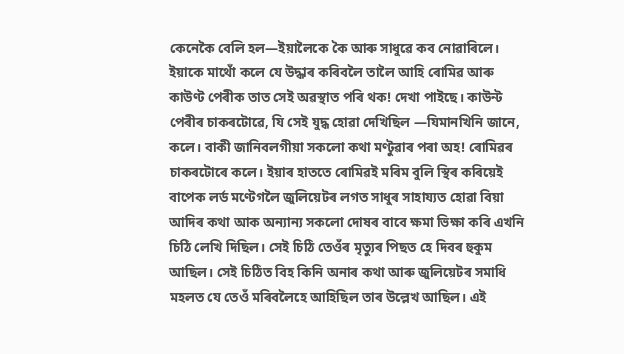কেনেকৈ বেলি হল—ইয়ালৈকে কৈ আৰু সাধুৱে কব নোৱাৰিলে। ইয়াকে মাথোঁ কলে যে উদ্ধাৰ কৰিবলৈ তালৈ আহি ৰোমিৱ আৰু কাউণ্ট পেৰীক তাত সেই অৱস্থাত পৰি থক! দেখা পাইছে। কাউন্ট পেৰীৰ চাকৰটোৱে, যি সেই যুদ্ধ হোৱা দেখিছিল —যিমানখিনি জানে, কলে। বাকী জানিবলগীয়া সকলো কথা মণ্টুৱাৰ পৰা অহ! ৰোমিৱৰ চাকৰটোৰে কলে। ইয়াৰ হাততে ৰোমিৱই মৰিম বুলি স্থিৰ কৰিয়েই বাপেক লৰ্ড মণ্টেগলৈ জুলিয়েটৰ লগত সাধুৰ সাহায্যত হোৱা বিয়া আদিৰ কথা আক অন্যান্য সকলো দোষৰ বাবে ক্ষমা ভিক্ষা কৰি এখনি চিঠি লেখি দিছিল। সেই চিঠি তেওঁৰ মৃত্যুৰ পিছত হে দিবৰ হুকুম আছিল। সেই চিঠিত বিহ কিনি অনাৰ কথা আৰু জুলিয়েটৰ সমাধি মহলত যে তেওঁ মৰিবলৈহে আহিছিল তাৰ উল্লেখ আছিল। এই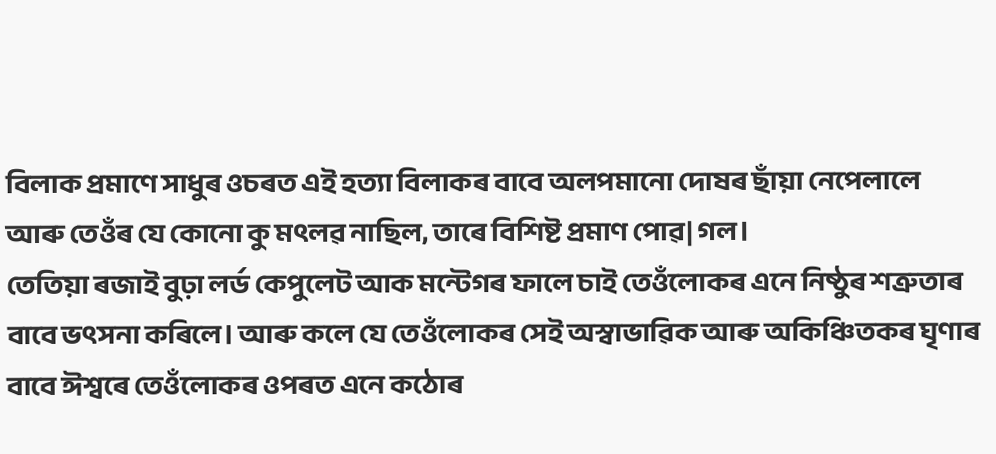বিলাক প্ৰমাণে সাধুৰ ওচৰত এই হত্যা বিলাকৰ বাবে অলপমানো দোষৰ ছাঁয়া নেপেলালে আৰু তেওঁৰ যে কোনো কু মৎলৱ নাছিল, তাৰে বিশিষ্ট প্ৰমাণ পোৱ| গল।
তেতিয়া ৰজাই বুঢ়া লৰ্ড কেপুলেট আক মন্টেগৰ ফালে চাই তেওঁলোকৰ এনে নিষ্ঠুৰ শত্ৰুতাৰ বাবে ভৎসনা কৰিলে। আৰু কলে যে তেওঁলোকৰ সেই অস্বাভাৱিক আৰু অকিঞ্চিতকৰ ঘৃণাৰ বাবে ঈশ্বৰে তেওঁলোকৰ ওপৰত এনে কঠোৰ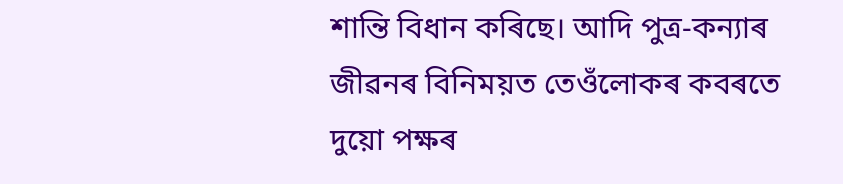শান্তি বিধান কৰিছে। আদি পুত্ৰ-কন্যাৰ জীৱনৰ বিনিময়ত তেওঁলোকৰ কবৰতে দুয়ো পক্ষৰ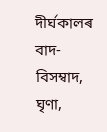দীৰ্ঘকালৰ বাদ-বিসম্বাদ, ঘৃণা,